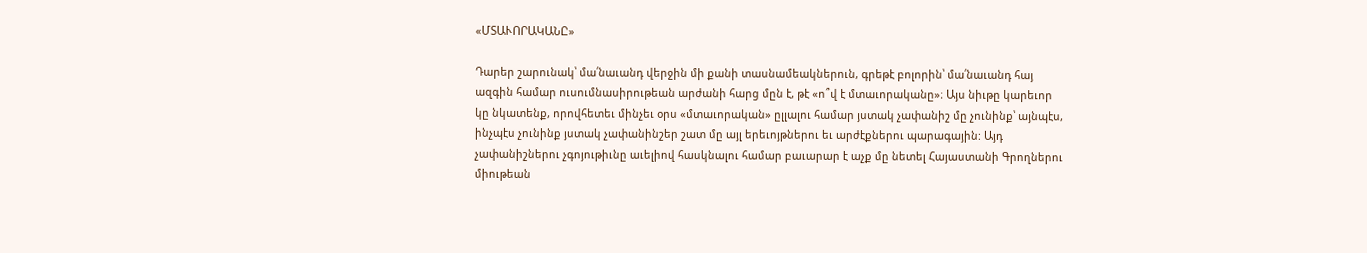«ՄՏԱՒՈՐԱԿԱՆԸ»

Դարեր շարունակ՝ մա՛նաւանդ վերջին մի քանի տասնամեակներուն, գրեթէ բոլորին՝ մա՛նաւանդ հայ ազգին համար ուսումնասիրութեան արժանի հարց մըն է, թէ «ո՞վ է մտաւորականը»։ Այս նիւթը կարեւոր կը նկատենք, որովհետեւ մինչեւ օրս «մտաւորական» ըլլալու համար յստակ չափանիշ մը չունինք՝ այնպէս, ինչպէս չունինք յստակ չափանինշեր շատ մը այլ երեւոյթներու եւ արժէքներու պարագային: Այդ չափանիշներու չգոյութիւնը աւելիով հասկնալու համար բաւարար է աչք մը նետել Հայաստանի Գրողներու միութեան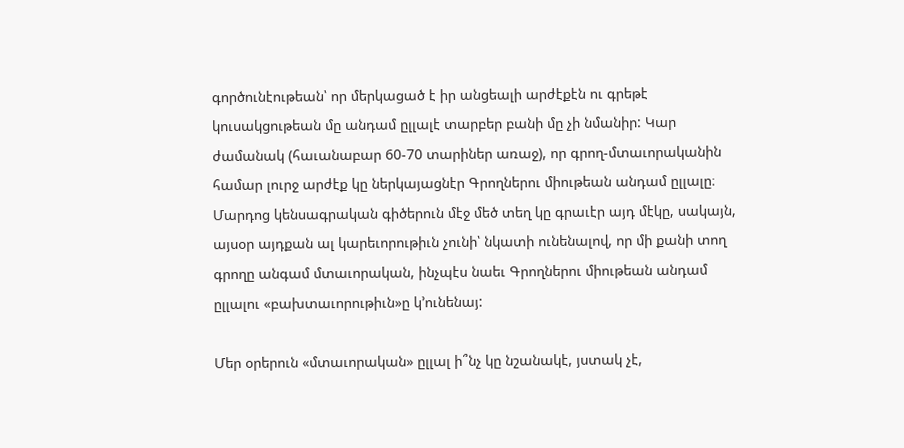գործունէութեան՝ որ մերկացած է իր անցեալի արժէքէն ու գրեթէ կուսակցութեան մը անդամ ըլլալէ տարբեր բանի մը չի նմանիր: Կար ժամանակ (հաւանաբար 60-70 տարիներ առաջ), որ գրող-մտաւորականին համար լուրջ արժէք կը ներկայացնէր Գրողներու միութեան անդամ ըլլալը։ Մարդոց կենսագրական գիծերուն մէջ մեծ տեղ կը գրաւէր այդ մէկը, սակայն, այսօր այդքան ալ կարեւորութիւն չունի՝ նկատի ունենալով, որ մի քանի տող գրողը անգամ մտաւորական, ինչպէս նաեւ Գրողներու միութեան անդամ ըլլալու «բախտաւորութիւն»ը կ՚ունենայ:

Մեր օրերուն «մտաւորական» ըլլալ ի՞նչ կը նշանակէ, յստակ չէ,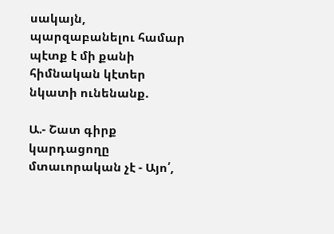սակայն, պարզաբանելու համար պէտք է մի քանի հիմնական կէտեր նկատի ունենանք.

Ա.- Շատ գիրք կարդացողը մտաւորական չէ - Այո՛,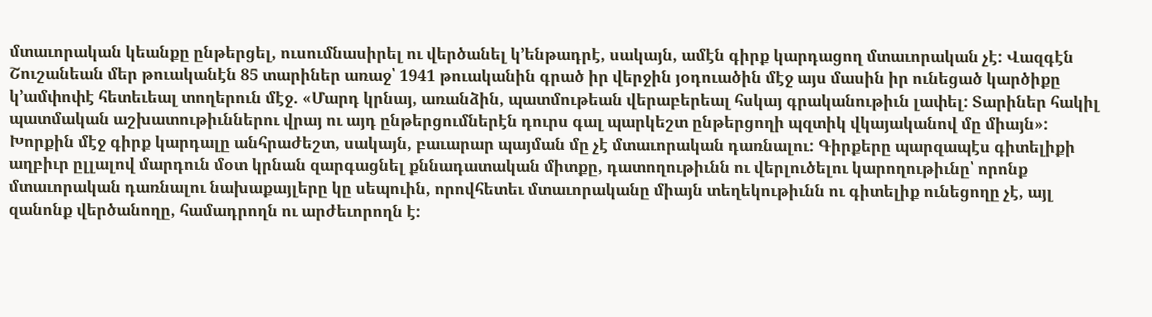մտաւորական կեանքը ընթերցել, ուսումնասիրել ու վերծանել կ՚ենթադրէ, սակայն, ամէն գիրք կարդացող մտաւորական չէ: Վազգէն Շուշանեան մեր թուականէն 85 տարիներ առաջ՝ 1941 թուականին գրած իր վերջին յօդուածին մէջ այս մասին իր ունեցած կարծիքը կ՚ամփոփէ հետեւեալ տողերուն մէջ. «Մարդ կրնայ, առանձին, պատմութեան վերաբերեալ հսկայ գրականութիւն լափել: Տարիներ հակիլ պատմական աշխատութիւններու վրայ ու այդ ընթերցումներէն դուրս գալ պարկեշտ ընթերցողի պզտիկ վկայականով մը միայն»: Խորքին մէջ գիրք կարդալը անհրաժեշտ, սակայն, բաւարար պայման մը չէ մտաւորական դառնալու: Գիրքերը պարզապէս գիտելիքի աղբիւր ըլլալով մարդուն մօտ կրնան զարգացնել քննադատական միտքը, դատողութիւնն ու վերլուծելու կարողութիւնը՝ որոնք մտաւորական դառնալու նախաքայլերը կը սեպուին, որովհետեւ մտաւորականը միայն տեղեկութիւնն ու գիտելիք ունեցողը չէ, այլ զանոնք վերծանողը, համադրողն ու արժեւորողն է: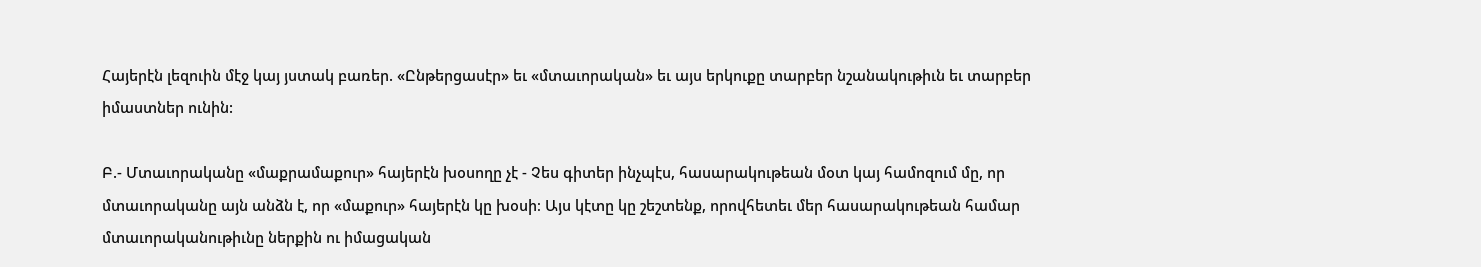Հայերէն լեզուին մէջ կայ յստակ բառեր. «Ընթերցասէր» եւ «մտաւորական» եւ այս երկուքը տարբեր նշանակութիւն եւ տարբեր իմաստներ ունին:

Բ.- Մտաւորականը «մաքրամաքուր» հայերէն խօսողը չէ - Չես գիտեր ինչպէս, հասարակութեան մօտ կայ համոզում մը, որ մտաւորականը այն անձն է, որ «մաքուր» հայերէն կը խօսի։ Այս կէտը կը շեշտենք, որովհետեւ մեր հասարակութեան համար մտաւորականութիւնը ներքին ու իմացական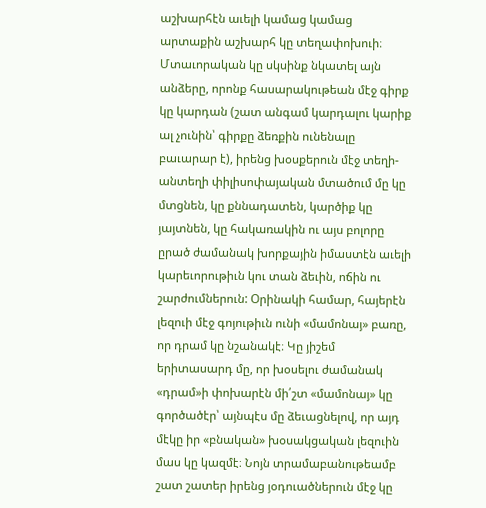աշխարհէն աւելի կամաց կամաց արտաքին աշխարհ կը տեղափոխուի։ Մտաւորական կը սկսինք նկատել այն անձերը, որոնք հասարակութեան մէջ գիրք կը կարդան (շատ անգամ կարդալու կարիք ալ չունին՝ գիրքը ձեռքին ունենալը բաւարար է), իրենց խօսքերուն մէջ տեղի-անտեղի փիլիսոփայական մտածում մը կը մտցնեն, կը քննադատեն, կարծիք կը յայտնեն, կը հակառակին ու այս բոլորը ըրած ժամանակ խորքային իմաստէն աւելի կարեւորութիւն կու տան ձեւին, ոճին ու շարժումներուն: Օրինակի համար, հայերէն լեզուի մէջ գոյութիւն ունի «մամոնայ» բառը, որ դրամ կը նշանակէ։ Կը յիշեմ երիտասարդ մը, որ խօսելու ժամանակ «դրամ»ի փոխարէն մի՛շտ «մամոնայ» կը գործածէր՝ այնպէս մը ձեւացնելով, որ այդ մէկը իր «բնական» խօսակցական լեզուին մաս կը կազմէ։ Նոյն տրամաբանութեամբ շատ շատեր իրենց յօդուածներուն մէջ կը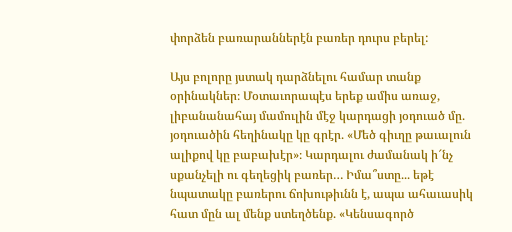փորձեն բառարաններէն բառեր դուրս բերել:

Այս բոլորը յստակ դարձնելու համար տանք օրինակներ։ Մօտաւորապէս երեք ամիս առաջ, լիբանանահայ մամուլին մէջ կարդացի յօդուած մը. յօդուածին հեղինակը կը գրէր. «Մեծ գիւղը թաւալուն ալիքով կը բաբախէր»։ Կարդալու ժամանակ ի՜նչ սքանչելի ու գեղեցիկ բառեր… Իմա՞ստը... եթէ նպատակը բառերու ճոխութիւնն է, ապա ահաւասիկ հատ մըն ալ մենք ստեղծենք. «Կենսագործ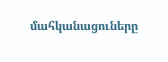մահկանացուները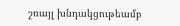շռայլ խնդակցութեամբ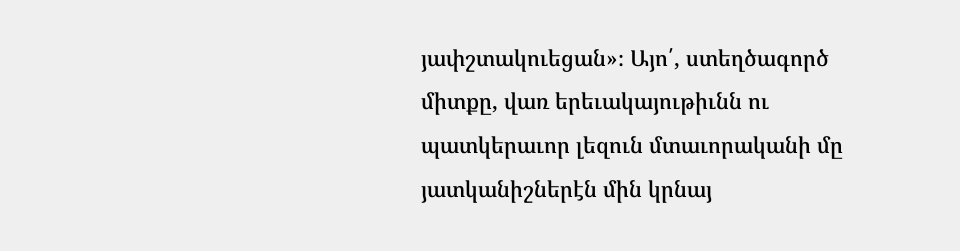յափշտակուեցան»։ Այո՛, ստեղծագործ միտքը, վառ երեւակայութիւնն ու պատկերաւոր լեզուն մտաւորականի մը յատկանիշներէն մին կրնայ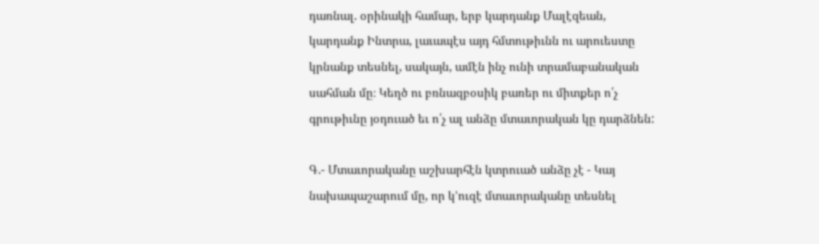դառնալ. օրինակի համար, երբ կարդանք Մալէզեան, կարդանք Ինտրա, լաւապէս այդ հմտութիւնն ու արուեստը կրնանք տեսնել, սակայն, ամէն ինչ ունի տրամաբանական սահման մը։ Կեղծ ու բռնազբօսիկ բառեր ու միտքեր ո՛չ գրութիւնը յօդուած եւ ո՛չ ալ անձը մտաւորական կը դարձնեն:

Գ.- Մտաւորականը աշխարհէն կտրուած անձը չէ - Կայ նախապաշարում մը, որ կ՚ուզէ մտաւորականը տեսնել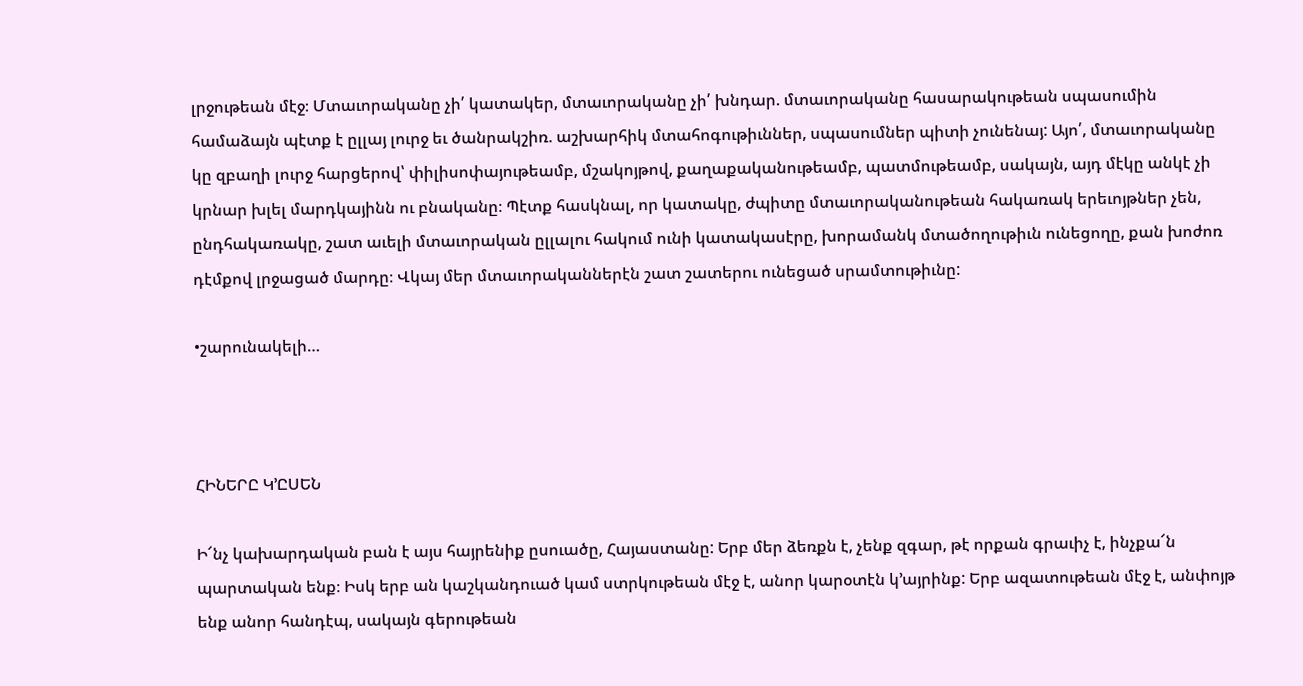լրջութեան մէջ։ Մտաւորականը չի՛ կատակեր, մտաւորականը չի՛ խնդար. մտաւորականը հասարակութեան սպասումին համաձայն պէտք է ըլլայ լուրջ եւ ծանրակշիռ. աշխարհիկ մտահոգութիւններ, սպասումներ պիտի չունենայ: Այո՛, մտաւորականը կը զբաղի լուրջ հարցերով՝ փիլիսոփայութեամբ, մշակոյթով, քաղաքականութեամբ, պատմութեամբ, սակայն, այդ մէկը անկէ չի կրնար խլել մարդկայինն ու բնականը։ Պէտք հասկնալ, որ կատակը, ժպիտը մտաւորականութեան հակառակ երեւոյթներ չեն, ընդհակառակը, շատ աւելի մտաւորական ըլլալու հակում ունի կատակասէրը, խորամանկ մտածողութիւն ունեցողը, քան խոժոռ դէմքով լրջացած մարդը։ Վկայ մեր մտաւորականներէն շատ շատերու ունեցած սրամտութիւնը:

•շարունակելի…



ՀԻՆԵՐԸ Կ՚ԸՍԵՆ

Ի՜նչ կախարդական բան է այս հայրենիք ըսուածը, Հայաստանը: Երբ մեր ձեռքն է, չենք զգար, թէ որքան գրաւիչ է, ինչքա՜ն պարտական ենք։ Իսկ երբ ան կաշկանդուած կամ ստրկութեան մէջ է, անոր կարօտէն կ՚այրինք: Երբ ազատութեան մէջ է, անփոյթ ենք անոր հանդէպ, սակայն գերութեան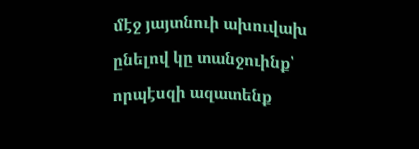մէջ յայտնուի ախուվախ ընելով կը տանջուինք՝ որպէսզի ազատենք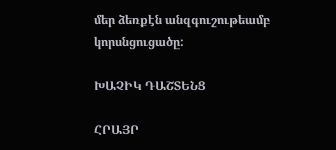մեր ձեռքէն անզգուշութեամբ կորսնցուցածը:

ԽԱՉԻԿ ԴԱՇՏԵՆՑ

ՀՐԱՅՐ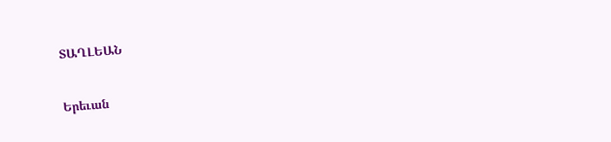ՏԱՂԼԵԱՆ

Երեւան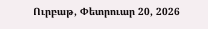Ուրբաթ, Փետրուար 20, 2026